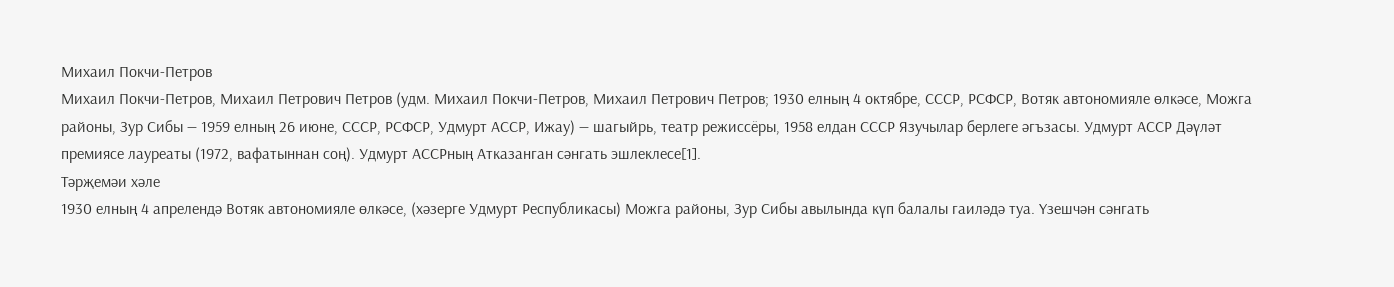Михаил Покчи-Петров
Михаил Покчи-Петров, Михаил Петрович Петров (удм. Михаил Покчи-Петров, Михаил Петрович Петров; 1930 елның 4 октябре, СССР, РСФСР, Вотяк автономияле өлкәсе, Можга районы, Зур Сибы ― 1959 елның 26 июне, СССР, РСФСР, Удмурт АССР, Ижау) ― шагыйрь, театр режиссёры, 1958 елдан СССР Язучылар берлеге әгъзасы. Удмурт АССР Дәүләт премиясе лауреаты (1972, вафатыннан соң). Удмурт АССРның Атказанган сәнгать эшлеклесе[1].
Тәрҗемәи хәле
1930 елның 4 апрелендә Вотяк автономияле өлкәсе, (хәзерге Удмурт Республикасы) Можга районы, Зур Сибы авылында күп балалы гаиләдә туа. Үзешчән сәнгать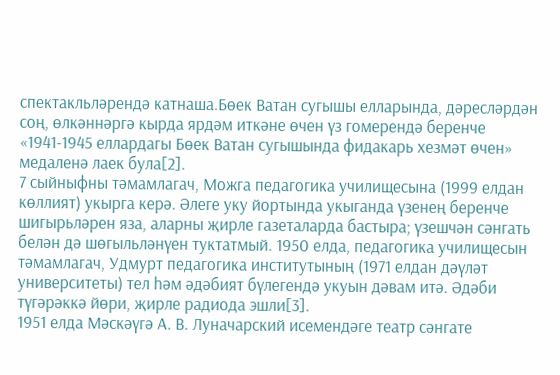спектакльләрендә катнаша.Бөек Ватан сугышы елларында, дәресләрдән соң, өлкәннәргә кырда ярдәм иткәне өчен үз гомерендә беренче «1941-1945 еллардагы Бөек Ватан сугышында фидакарь хезмәт өчен» медаленә лаек була[2].
7 сыйныфны тәмамлагач, Можга педагогика училищесына (1999 елдан көллият) укырга керә. Әлеге уку йортында укыганда үзенең беренче шигырьләрен яза, аларны җирле газеталарда бастыра; үзешчән сәнгать белән дә шөгыльләнүен туктатмый. 1950 елда, педагогика училищесын тәмамлагач, Удмурт педагогика институтының (1971 елдан дәүләт университеты) тел һәм әдәбият бүлегендә укуын дәвам итә. Әдәби түгәрәккә йөри, җирле радиода эшли[3].
1951 елда Мәскәүгә А. В. Луначарский исемендәге театр сәнгате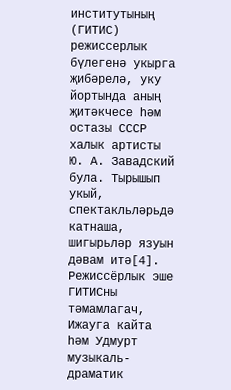институтының (ГИТИС) режиссерлык бүлегенә укырга җибәрелә, уку йортында аның җитәкчесе һәм остазы СССР халык артисты Ю. А. Завадский була. Тырышып укый, спектакльләрьдә катнаша, шигырьләр язуын дәвам итә[4].
Режиссёрлык эше
ГИТИСны тәмамлагач, Ижауга кайта һәм Удмурт музыкаль-драматик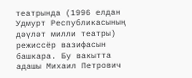театрында (1996 елдан Удмурт Республикасының дәүләт милли театры) режиссёр вазифасын башкара. Бу вакытта адашы Михаил Петрович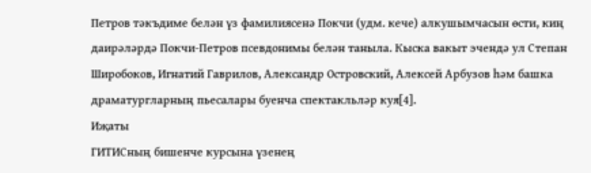Петров тәкъдиме белән үз фамилиясенә Покчи (удм. кече) алкушымчасын өсти, киң даирәләрдә Покчи-Петров псевдонимы белән таныла. Кыска вакыт эчендә ул Степан Широбоков, Игнатий Гаврилов, Александр Островский, Алексей Арбузов һәм башка драматургларның пьесалары буенча спектакльләр куя[4].
Иҗаты
ГИТИСның бишенче курсына үзенең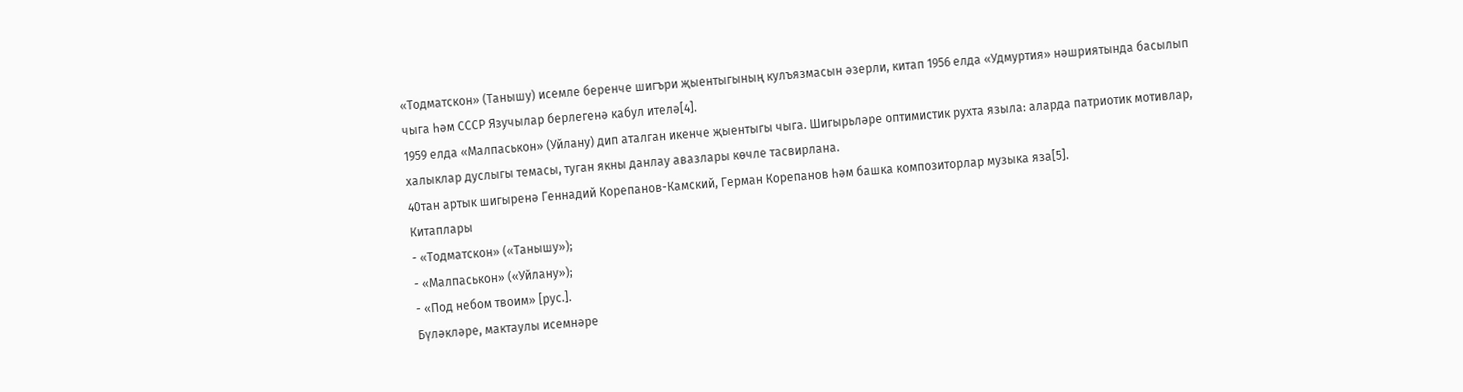«Тодматскон» (Танышу) исемле беренче шигъри җыентыгының кулъязмасын әзерли, китап 1956 елда «Удмуртия» нәшриятында басылып чыга һәм СССР Язучылар берлегенә кабул ителә[4].
1959 елда «Малпаськон» (Уйлану) дип аталган икенче җыентыгы чыга. Шигырьләре оптимистик рухта языла: аларда патриотик мотивлар, халыклар дуслыгы темасы, туган якны данлау авазлары көчле тасвирлана.
40тан артык шигыренә Геннадий Корепанов-Камский, Герман Корепанов һәм башка композиторлар музыка яза[5].
Китаплары
- «Тодматскон» («Танышу»);
- «Малпаськон» («Уйлану»);
- «Под небом твоим» [рус.].
Бүләкләре, мактаулы исемнәре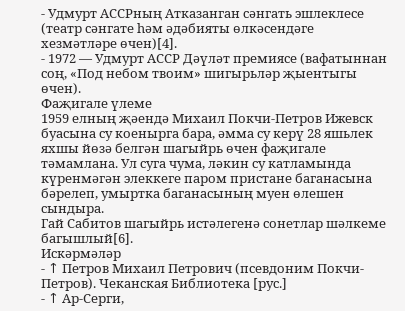- Удмурт АССРның Атказанган сәнгать эшлеклесе (театр сәнгате һәм әдәбияты өлкәсендәге хезмәтләре өчен)[4].
- 1972 ― Удмурт АССР Дәүләт премиясе (вафатыннан соң, «Под небом твоим» шигырьләр җыентыгы өчен).
Фаҗигале үлеме
1959 елның җәендә Михаил Покчи-Петров Ижевск буасына су коенырга бара, әмма су керү 28 яшьлек яхшы йөзә белгән шагыйрь өчен фаҗигале тәмамлана. Ул суга чума, ләкин су катламында күренмәгән элеккеге паром пристане баганасына бәрелеп, умыртка баганасының муен өлешен сындыра.
Гай Сабитов шагыйрь истәлегенә сонетлар шәлкеме багышлый[6].
Искәрмәләр
- ↑ Петров Михаил Петрович (псевдоним Покчи-Петров). Чеканская Библиотека [рус.]
- ↑ Ар-Серги,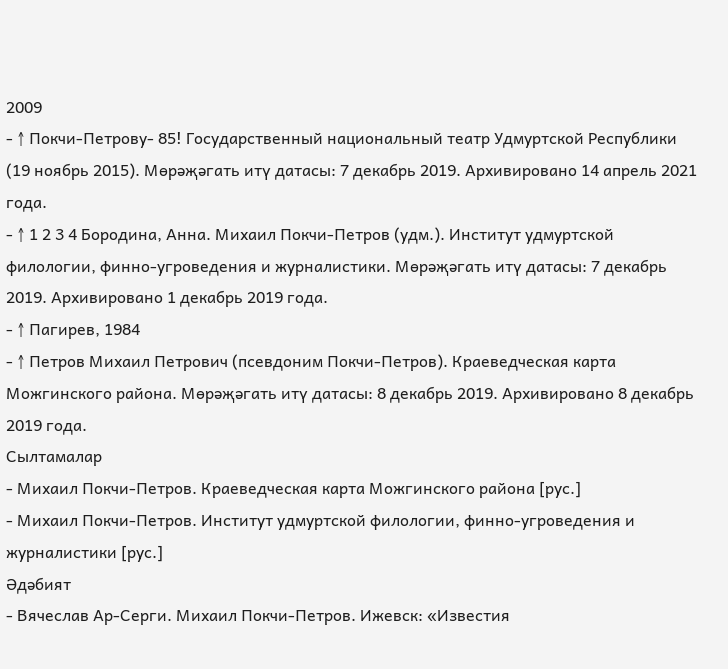2009
- ↑ Покчи-Петрову- 85! Государственный национальный театр Удмуртской Республики (19 ноябрь 2015). Мөрәҗәгать итү датасы: 7 декабрь 2019. Архивировано 14 апрель 2021 года.
- ↑ 1 2 3 4 Бородина, Анна. Михаил Покчи-Петров (удм.). Институт удмуртской филологии, финно-угроведения и журналистики. Мөрәҗәгать итү датасы: 7 декабрь 2019. Архивировано 1 декабрь 2019 года.
- ↑ Пагирев, 1984
- ↑ Петров Михаил Петрович (псевдоним Покчи-Петров). Краеведческая карта Можгинского района. Мөрәҗәгать итү датасы: 8 декабрь 2019. Архивировано 8 декабрь 2019 года.
Сылтамалар
- Михаил Покчи-Петров. Краеведческая карта Можгинского района [рус.]
- Михаил Покчи-Петров. Институт удмуртской филологии, финно-угроведения и журналистики [рус.]
Әдәбият
- Вячеслав Ар-Серги. Михаил Покчи-Петров. Ижевск: «Известия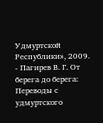Удмуртской Республики», 2009.
- Пагирев В. Г. От берега до берега: Переводы с удмуртского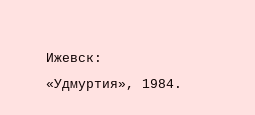Ижевск: «Удмуртия», 1984.